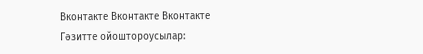Вконтакте Вконтакте Вконтакте
Гәзитте ойоштороусылар: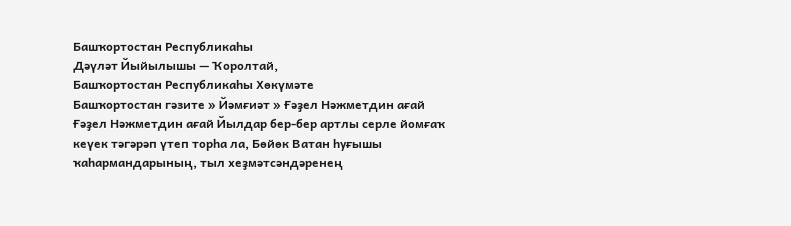Башҡортостан Республикаһы
Дәүләт Йыйылышы — Ҡоролтай,
Башҡортостан Республикаһы Хөкүмәте
Башҡортостан гәзите » Йәмғиәт » Ғәҙел Нәжметдин ағай
Ғәҙел Нәжметдин ағай Йылдар бер-бер артлы серле йомғаҡ кеүек тәгәрәп үтеп торһа ла, Бөйөк Ватан һуғышы ҡаһармандарының, тыл хеҙмәтсәндәренең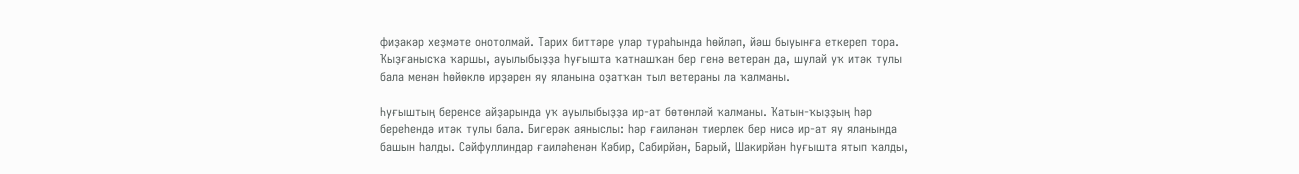фиҙакәр хеҙмәте онотолмай. Тарих биттәре улар тураһында һөйләп, йәш быуынға еткереп тора. Ҡыҙғанысҡа ҡаршы, ауылыбыҙҙа һуғышта ҡатнашҡан бер генә ветеран да, шулай уҡ итәк тулы бала менән һөйөклө ирҙәрен яу яланына оҙатҡан тыл ветераны ла ҡалманы.

Һуғыштың беренсе айҙарында уҡ ауылыбыҙҙа ир-ат бөтөнләй ҡалманы. Ҡатын-ҡыҙҙың һәр береһендә итәк тулы бала. Бигерәк аяныслы: һәр ғаиләнән тиерлек бер нисә ир-ат яу яланында башын һалды. Сәйфуллиндар ғаиләһенән Кәбир, Сабирйән, Барый, Шакирйән һуғышта ятып ҡалды,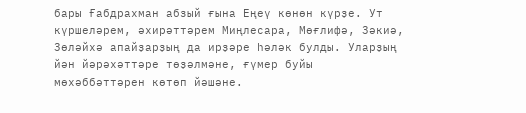бары Ғабдрахман абзый ғына Еңеү көнөн күрҙе. Ут күршеләрем, әхирәттәрем Миңлесара, Мөғлифә, Зәкиә, Зөләйхә апайҙарҙың да ирҙәре һәләк булды. Уларҙың йән йәрәхәттәре төҙәлмәне, ғүмер буйы мөхәббәттәрен көтөп йәшәне.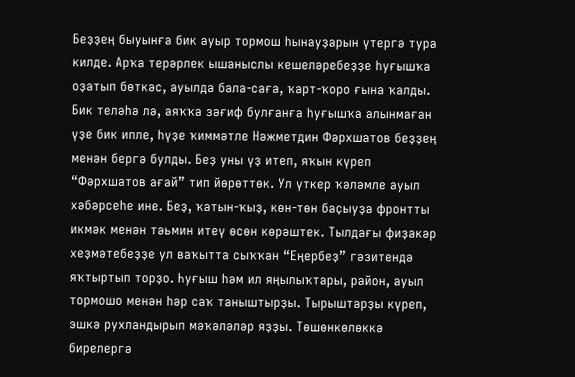Беҙҙең быуынға бик ауыр тормош һынауҙарын үтергә тура килде. Арҡа терәрлек ышаныслы кешеләребеҙҙе һуғышҡа оҙатып бөткәс, ауылда бала-саға, ҡарт-ҡоро ғына ҡалды.
Бик теләһә лә, аяҡҡа зәғиф булғанға һуғышҡа алынмаған үҙе бик ипле, һүҙе ҡиммәтле Нәжметдин Фәрхшатов беҙҙең менән бергә булды. Беҙ уны үҙ итеп, яҡын күреп “Фәрхшатов ағай” тип йөрөттөк. Ул үткер ҡәләмле ауыл хәбәрсеһе ине. Беҙ, ҡатын-ҡыҙ, көн-төн баҫыуҙа фронтты икмәк менән тәьмин итеү өсөн көрәштек. Тылдағы фиҙакәр хеҙмәтебеҙҙе ул ваҡытта сыҡҡан “Еңербеҙ” гәзитендә яҡтыртып торҙо. Һуғыш һәм ил яңылыҡтары, район, ауыл тормошо менән һәр саҡ таныштырҙы. Тырыштарҙы күреп, эшкә рухландырып мәҡәләләр яҙҙы. Төшөнкөлөккә бирелергә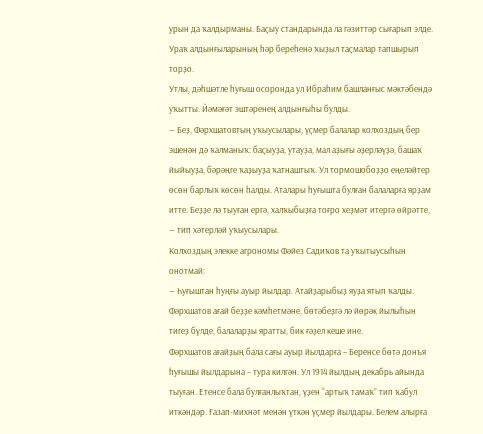урын да ҡалдырманы. Баҫыу стандарында ла гәзиттәр сығарып элде. Ураҡ алдынғыларының һәр береһенә ҡыҙыл таҫмалар тапшырып торҙо.
Утлы, дәһшәтле һуғыш осоронда ул Ибраһим башланғыс мәктәбендә уҡытты. Йәмәғәт эштәренең алдынғыһы булды.
— Беҙ, Фәрхшатовтың уҡыусылары, үҫмер балалар колхоздың бер эшенән дә ҡалманыҡ: баҫыуҙа, утауҙа, мал аҙығы әҙерләүҙә, башаҡ йыйыуҙа, бәрәңге ҡаҙыуҙа ҡатнаштыҡ. Ул тормошобоҙҙо еңеләйтер өсөн барлыҡ көсөн һалды. Аталары һуғышта булған балаларға ярҙам итте. Беҙҙе лә тыуған ергә, халҡыбыҙға тоғро хеҙмәт итергә өйрәтте, — тип хәтерләй уҡыусылары.
Колхоздың элекке агрономы Фәйез Садиҡов та уҡытыусыһын онотмай:
— Һуғыштан һуңғы ауыр йылдар. Атайҙарыбыҙ яуҙа ятып ҡалды. Фәрхшатов ағай беҙҙе кәмһетмәне, бөтәбеҙгә лә йөрәк йылыһын тигеҙ бүлде, балаларҙы яратты, бик ғәҙел кеше ине.
Фәрхшатов ағайҙың бала сағы ауыр йылдарға – Беренсе бөтә донъя һуғышы йылдарына – тура килгән. Ул 1914 йылдың декабрь айында тыуған. Етенсе бала булғанлыҡтан, үҙен “артыҡ тамаҡ” тип ҡабул иткәндәр. Ғазап-михнәт менән үткән үҫмер йылдары. Белем алырға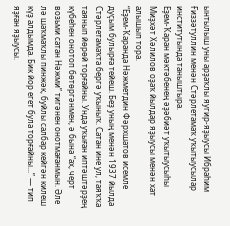ынтылыш уны арҙаҡлы яугир-яҙыусы Ибраһим Ғиззәтуллин менән Стәрлетамаҡ уҡытыусылар институтында таныштыра.
Еҙем-Ҡаран мәктәбенең әҙәбиәт уҡытыусыһы Миҙхәт Хәлилов оҙаҡ йылдар яҙыусы менән хат алышып тора.
“Еҙем-Ҡаранда Нәжметдин Фәрхшатов исемле дуҫым булырға тейеш. Беҙ уның менән 1937 йылда Стәрлетамаҡта бергә уҡыныҡ. Сатан ине ул, таяҡҡа таянып йөрөй торғайны. Унда уҡыған иптәштәрҙең күбеһен онотоп бөтөргәнмен, ә бына “ах, черт возьми сатан Нәжми” тигәнен онотмағанмын. Әле лә шаҡмаҡлы пинжәк, буйлы салбар кейгән килеш күҙ алдымда. Бик йор егет була торғайны...” — тип яҙған яҙыусы.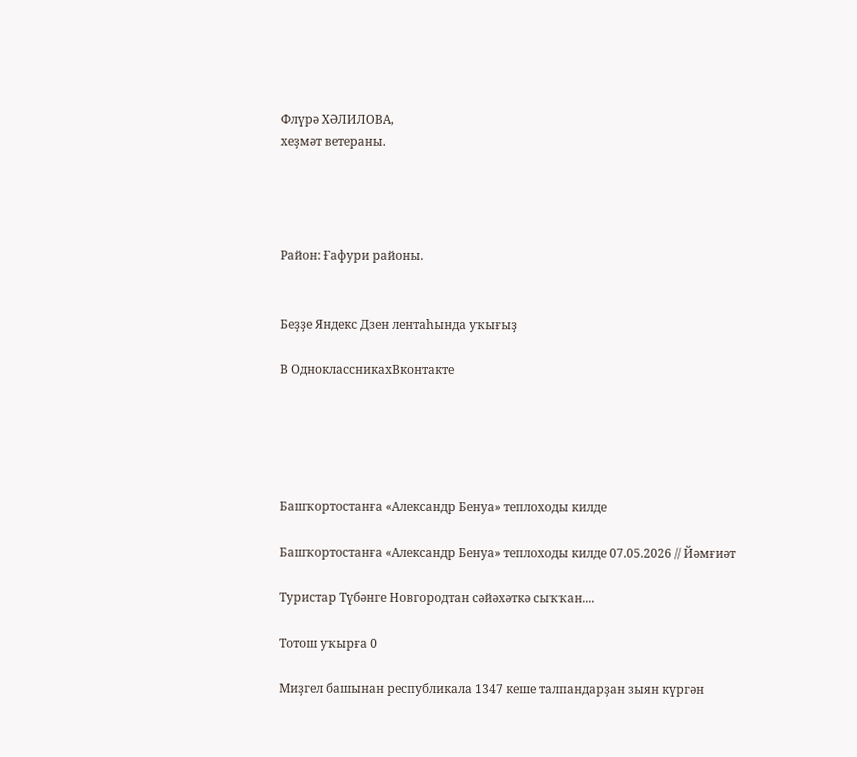Флүрә ХӘЛИЛОВА,
хеҙмәт ветераны.




Район: Ғафури районы.


Беҙҙе Яндекс Дзен лентаһында уҡығыҙ

В ОдноклассникахВконтакте





Башҡортостанға «Александр Бенуа» теплоходы килде

Башҡортостанға «Александр Бенуа» теплоходы килде 07.05.2026 // Йәмғиәт

Туристар Түбәнге Новгородтан сәйәхәткә сыҡҡан....

Тотош уҡырға 0

Миҙгел башынан республикала 1347 кеше талпандарҙан зыян күргән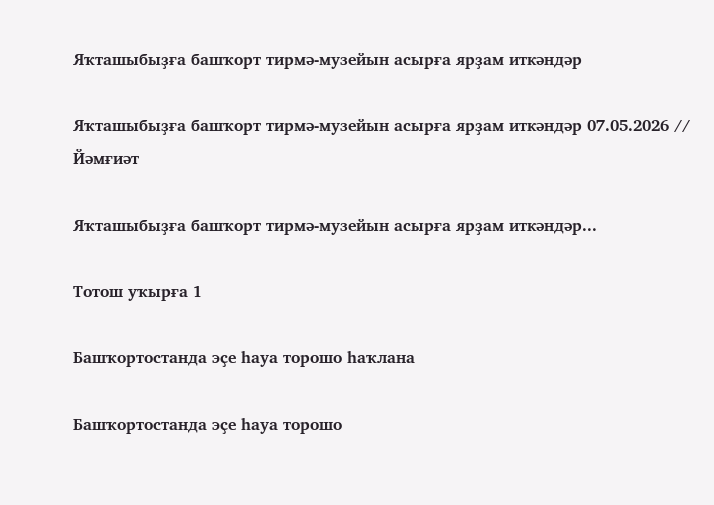Яҡташыбыҙға башҡорт тирмә-музейын асырға ярҙам иткәндәр

Яҡташыбыҙға башҡорт тирмә-музейын асырға ярҙам иткәндәр 07.05.2026 // Йәмғиәт

Яҡташыбыҙға башҡорт тирмә-музейын асырға ярҙам иткәндәр...

Тотош уҡырға 1

Башҡортостанда эҫе һауа торошо һаҡлана

Башҡортостанда эҫе һауа торошо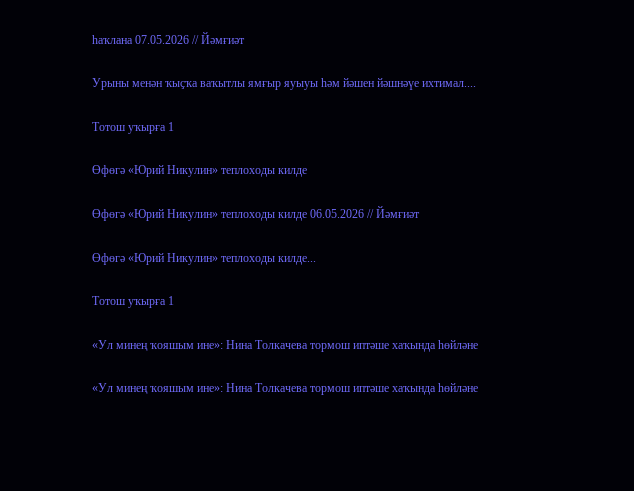һаҡлана 07.05.2026 // Йәмғиәт

Урыны менән ҡыҫҡа ваҡытлы ямғыр яуыуы һәм йәшен йәшнәүе ихтимал....

Тотош уҡырға 1

Өфөгә «Юрий Никулин» теплоходы килде

Өфөгә «Юрий Никулин» теплоходы килде 06.05.2026 // Йәмғиәт

Өфөгә «Юрий Никулин» теплоходы килде...

Тотош уҡырға 1

«Ул минең ҡояшым ине»: Нина Толкачева тормош иптәше хаҡында һөйләне

«Ул минең ҡояшым ине»: Нина Толкачева тормош иптәше хаҡында һөйләне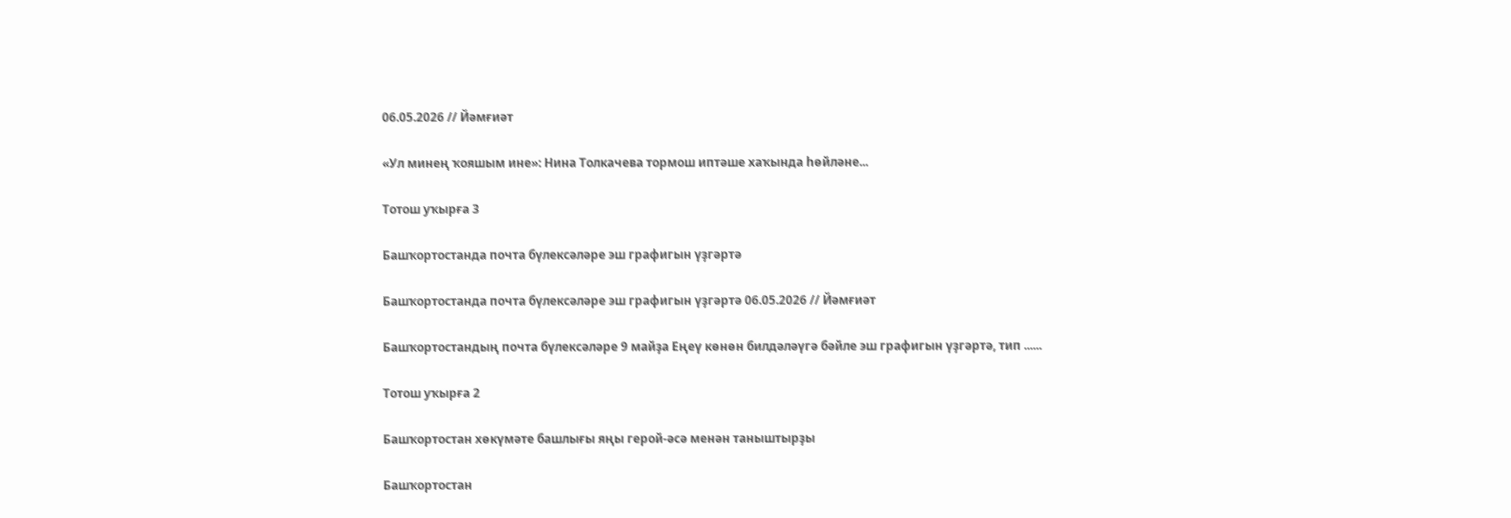06.05.2026 // Йәмғиәт

«Ул минең ҡояшым ине»: Нина Толкачева тормош иптәше хаҡында һөйләне...

Тотош уҡырға 3

Башҡортостанда почта бүлексәләре эш графигын үҙгәртә

Башҡортостанда почта бүлексәләре эш графигын үҙгәртә 06.05.2026 // Йәмғиәт

Башҡортостандың почта бүлексәләре 9 майҙа Еңеү көнөн билдәләүгә бәйле эш графигын үҙгәртә, тип ......

Тотош уҡырға 2

Башҡортостан хөкүмәте башлығы яңы герой-әсә менән таныштырҙы

Башҡортостан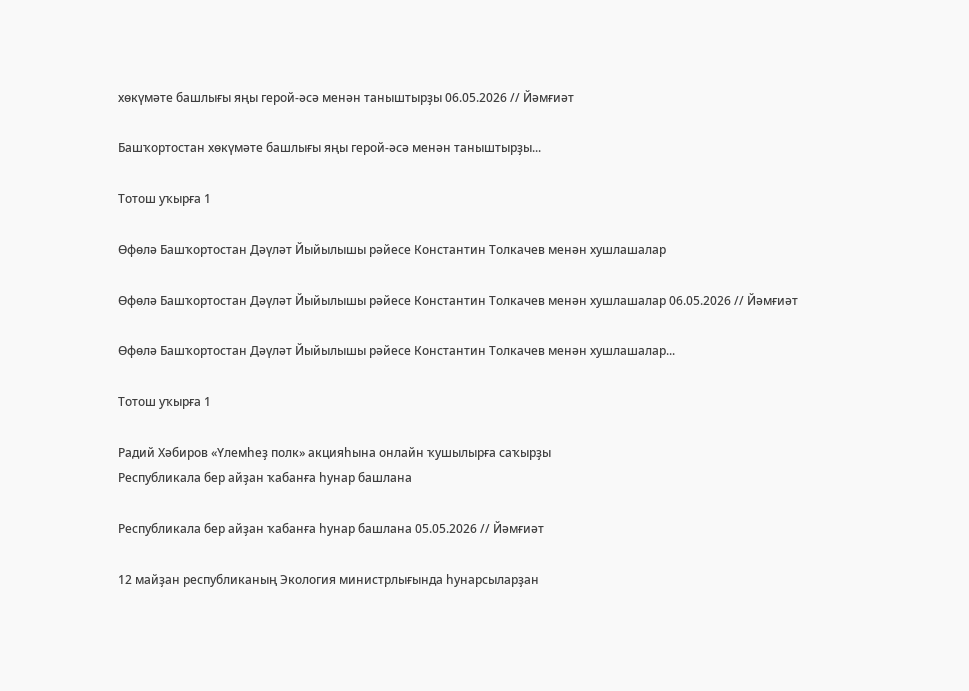хөкүмәте башлығы яңы герой-әсә менән таныштырҙы 06.05.2026 // Йәмғиәт

Башҡортостан хөкүмәте башлығы яңы герой-әсә менән таныштырҙы...

Тотош уҡырға 1

Өфөлә Башҡортостан Дәүләт Йыйылышы рәйесе Константин Толкачев менән хушлашалар

Өфөлә Башҡортостан Дәүләт Йыйылышы рәйесе Константин Толкачев менән хушлашалар 06.05.2026 // Йәмғиәт

Өфөлә Башҡортостан Дәүләт Йыйылышы рәйесе Константин Толкачев менән хушлашалар...

Тотош уҡырға 1

Радий Хәбиров «Үлемһеҙ полк» акцияһына онлайн ҡушылырға саҡырҙы
Республикала бер айҙан ҡабанға һунар башлана

Республикала бер айҙан ҡабанға һунар башлана 05.05.2026 // Йәмғиәт

12 майҙан республиканың Экология министрлығында һунарсыларҙан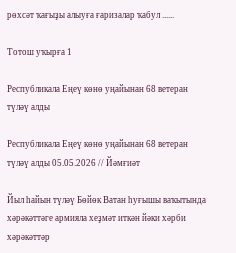рөхсәт ҡағыҙы алыуға ғаризалар ҡабул ......

Тотош уҡырға 1

Республикала Еңеү көнө уңайынан 68 ветеран түләү алды

Республикала Еңеү көнө уңайынан 68 ветеран түләү алды 05.05.2026 // Йәмғиәт

Йыл һайын түләү Бөйөк Ватан һуғышы ваҡытында хәрәкәттәге армияла хеҙмәт иткән йәки хәрби хәрәкәттәр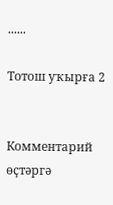......

Тотош уҡырға 2


Комментарий өҫтәргә